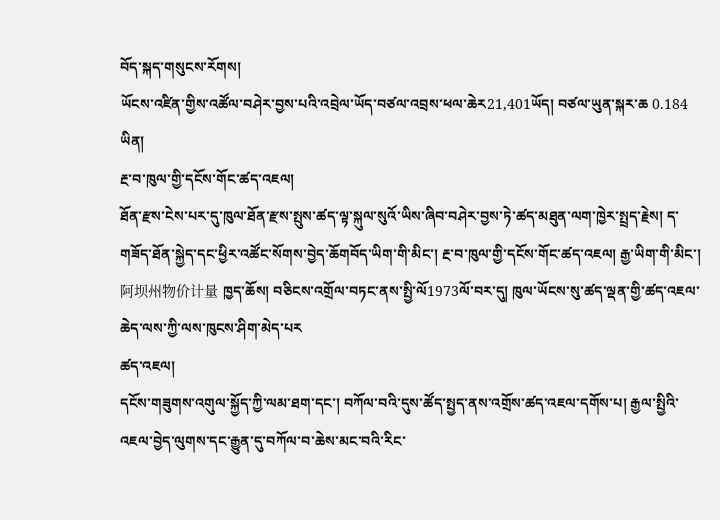བོད་སྐད་གསུངས་རོགས།
ཡོངས་འཛིན་གྱིས་འཚོལ་བཤེར་བྱས་པའི་འབྲེལ་ཡོད་བཙལ་འབྲས་ཕལ་ཆེར21,401ཡོད། བཙལ་ཡུན་སྐར་ཆ 0.184
ཡིན།
རྔ་བ་ཁུལ་གྱི་དངོས་གོང་ཚད་འཇལ།
ཐོན་རྫས་ངེས་པར་དུ་ཁུལ་ཐོན་རྫས་སྤུས་ཚད་ལྟ་སྐུལ་སུའོ་ཡིས་ཞིབ་བཤེར་བྱས་ཏེ་ཚད་མཐུན་ལག་ཁྱེར་སྤྲད་རྗེས། ད་གཟོད་ཐོན་སྐྱེད་དང་ཕྱིར་འཚོང་སོགས་བྱེད་ཆོགབོད་ཡིག་གི་མིང་། རྔ་བ་ཁུལ་གྱི་དངོས་གོང་ཚད་འཇལ། རྒྱ་ཡིག་གི་མིང་། 阿坝州物价计量 ཁྱད་ཆོས། བཅིངས་འགྲོལ་བཏང་ནས་སྤྱི་ལོ1973ལོ་བར་དུ། ཁུལ་ཡོངས་སུ་ཚད་ལྡན་གྱི་ཚད་འཇལ་ཆེད་ལས་ཀྱི་ལས་ཁུངས་ཤིག་མེད་པར
ཚད་འཇལ།
དངོས་གཟུགས་འགུལ་སྐྱོད་ཀྱི་ལམ་ཐག་དང་། བཀོལ་བའི་དུས་ཚོད་སྤྱད་ནས་འགྲོས་ཚད་འཇལ་དགོས་པ། རྒྱལ་སྤྱིའི་འཇལ་བྱེད་ལུགས་དང་རྒྱུན་དུ་བཀོལ་བ་ཆེས་མང་བའི་རིང་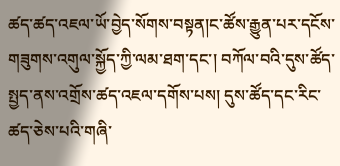ཚད་ཚད་འཇལ་ཡོ་བྱེད་སོགས་བསྟན།ང་ཚོས་རྒྱུན་པར་དངོས་གཟུགས་འགུལ་སྐྱོད་ཀྱི་ལམ་ཐག་དང་། བཀོལ་བའི་དུས་ཚོད་སྤྱད་ནས་འགྲོས་ཚད་འཇལ་དགོས་པས། དུས་ཚོད་དང་རིང་ཚད་ཅེས་པའི་གཞི་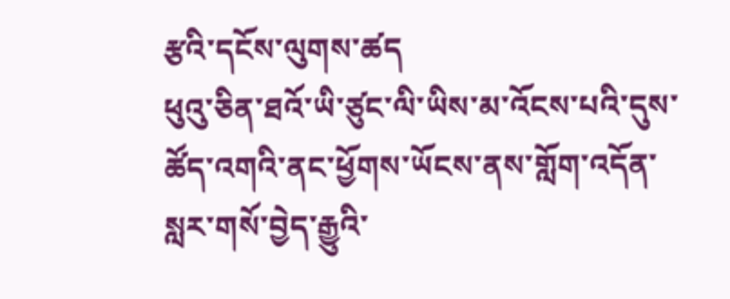རྩའི་དངོས་ལུགས་ཚད
ཕུའུ་ཅིན་ཐའོ་ཡི་ཙུང་ལི་ཡིས་མ་འོངས་པའི་དུས་ཚོད་འགའི་ནང་ཕྱོགས་ཡོངས་ནས་གློག་འདོན་སླར་གསོ་བྱེད་རྒྱུའི་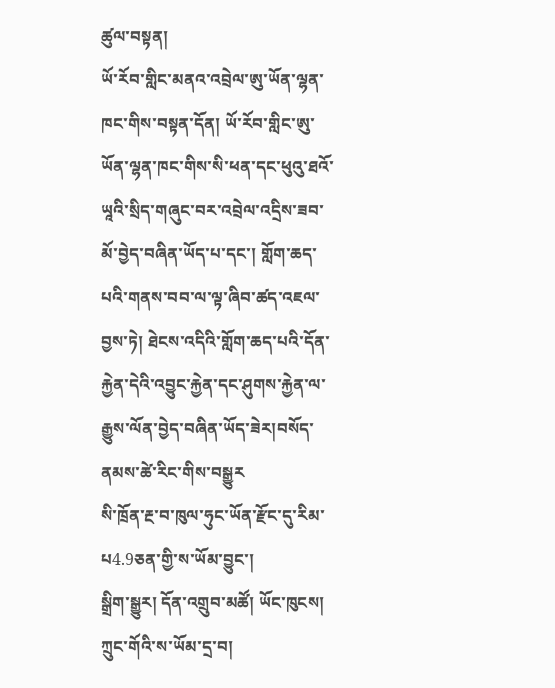ཚུལ་བསྟན།
ཡོ་རོབ་གླིང་མནའ་འབྲེལ་ཨུ་ཡོན་ལྷན་ཁང་གིས་བསྟན་དོན། ཡོ་རོབ་གླིང་ཨུ་ཡོན་ལྷན་ཁང་གིས་སི་ཕན་དང་ཕུའུ་ཐའོ་ཡཱའི་སྲིད་གཞུང་བར་འབྲེལ་འདྲིས་ཟབ་མོ་བྱེད་བཞིན་ཡོད་པ་དང་། གློག་ཆད་པའི་གནས་བབ་ལ་ལྟ་ཞིབ་ཚད་འཇལ་བྱས་ཏེ། ཐེངས་འདིའི་གློག་ཆད་པའི་དོན་རྐྱེན་དེའི་འབྱུང་རྐྱེན་དང་ཤུགས་རྐྱེན་ལ་རྒྱུས་ལོན་བྱེད་བཞིན་ཡོད་ཟེར།བསོད་ནམས་ཚེ་རིང་གིས་བསྒྱུར
སི་ཁྲོན་རྔ་བ་ཁུལ་ཧུང་ཡོན་རྫོང་དུ་རིམ་པ4.9ཅན་གྱི་ས་ཡོམ་བྱུང་།
སྒྲིག་སྒྱུར། དོན་འགྲུབ་མཚོ། ཡོང་ཁུངས། ཀྲུང་གོའི་ས་ཡོམ་དྲ་བ།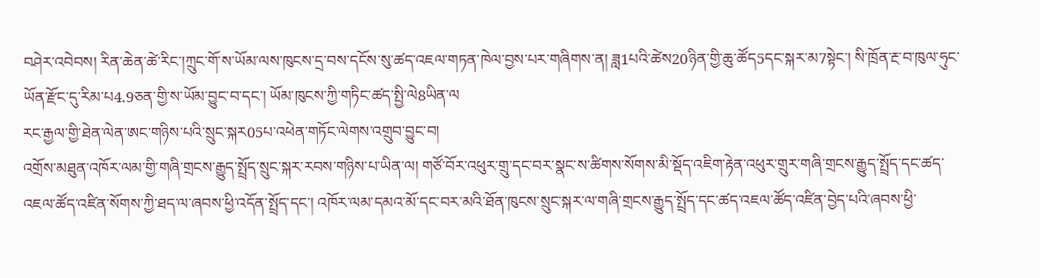བཤེར་འབེབས། རིན་ཆེན་ཚེ་རིང་།ཀྲུང་གོ་ས་ཡོམ་ལས་ཁུངས་དྲ་བས་དངོས་སུ་ཚད་འཇལ་གཏན་ཁེལ་བྱས་པར་གཞིགས་ན། ཟླ1པའི་ཚེས20ཉིན་གྱི་ཆུ་ཚོད5དང་སྐར་མ7སྟེང་། སི་ཁྲོན་རྔ་བ་ཁུལ་ཧུང་ཡོན་རྫོང་དུ་རིམ་པ4.9ཅན་གྱི་ས་ཡོམ་བྱུང་བ་དང་། ཡོམ་ཁུངས་ཀྱི་གཏིང་ཚད་སྤྱི་ལེ8ཡིན་ལ
རང་རྒྱལ་གྱི་ཐེན་ལེན་ཨང་གཉིས་པའི་སྲུང་སྐར05པ་འཕེན་གཏོང་ལེགས་འགྲུབ་བྱུང་བ།
འགྲོས་མཐུན་འཁོར་ལམ་གྱི་གཞི་གྲངས་རྒྱུད་སྤྲོད་སྲུང་སྐར་རབས་གཉིས་པ་ཡིན་ལ། གཙོ་བོར་འཕུར་གྲུ་དང་བར་སྣང་ས་ཚིགས་སོགས་མི་སྡོད་འཇིག་རྟེན་འཕུར་གྲུར་གཞི་གྲངས་རྒྱུད་སྤྲོད་དང་ཚད་འཇལ་ཚོད་འཛིན་སོགས་ཀྱི་ཐད་ལ་ཞབས་ཕྱི་འདོན་སྤྲོད་དང་། འཁོར་ལམ་དམའ་མོ་དང་བར་མའི་ཐོན་ཁུངས་སྲུང་སྐར་ལ་གཞི་གྲངས་རྒྱུད་སྤྲོད་དང་ཚད་འཇལ་ཚོད་འཛིན་བྱེད་པའི་ཞབས་ཕྱི་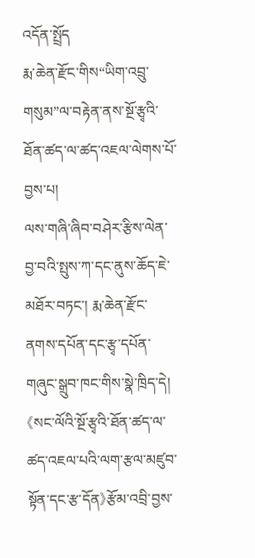འདོན་སྤྲོད
རྨ་ཆེན་རྫོང་གིས“ཡིག་འབྲུ་གསུམ”ལ་བརྟེན་ནས་སྔོ་རྩྭའི་ཐོན་ཚད་ལ་ཚད་འཇལ་ལེགས་པོ་བྱས་པ།
ལས་གཞི་ཞིབ་བཤེར་རྩིས་ལེན་བྱ་བའི་སྤུས་ཀ་དང་ནུས་ཆོད་ཇེ་མཐོར་བཏང་། རྨ་ཆེན་རྫོང་ནགས་དཔོན་དང་རྩྭ་དཔོན་གཞུང་སྒྲུབ་ཁང་གིས་སྣེ་ཁྲིད་དེ། 《སང་ལོའི་སྔོ་རྩྭའི་ཐོན་ཚད་ལ་ཚད་འཇལ་པའི་ལག་རྩལ་མཛུབ་སྟོན་དང་རྩ་དོན》རྩོམ་འབྲི་བྱས་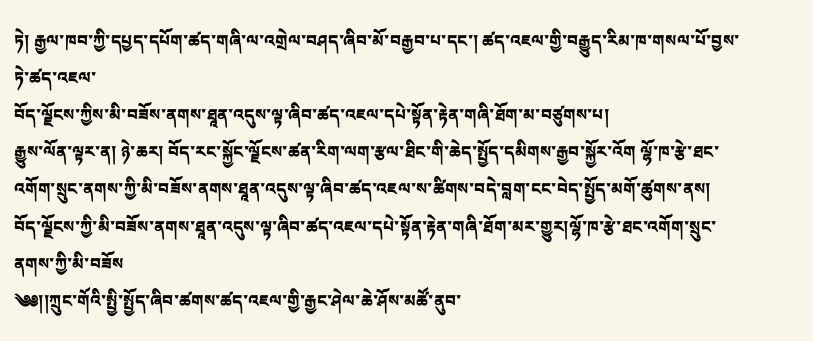ཏེ། རྒྱལ་ཁབ་ཀྱི་དཔྱད་དཔོག་ཚད་གཞི་ལ་འགྲེལ་བཤད་ཞིབ་མོ་བརྒྱབ་པ་དང་། ཚད་འཇལ་གྱི་བརྒྱུད་རིམ་ཁ་གསལ་པོ་བྱས་ཏེ་ཚད་འཇལ་
བོད་ལྗོངས་ཀྱིས་མི་བཟོས་ནགས་ཐཱན་འདུས་ལྟ་ཞིབ་ཚད་འཇལ་དཔེ་སྟོན་རྟེན་གཞི་ཐོག་མ་བཙུགས་པ།
རྒྱུས་ལོན་ལྟར་ན། ཉེ་ཆར། བོད་རང་སྐྱོང་ལྗོངས་ཚན་རིག་ལག་རྩལ་ཐིང་གི་ཆེད་སྤྱོད་དམིགས་རྒྱབ་སྐྱོར་འོག ལྷོ་ཁ་རྩེ་ཐང་འགོག་སྲུང་ནགས་ཀྱི་མི་བཟོས་ནགས་ཐཱན་འདུས་ལྟ་ཞིབ་ཚད་འཇལ་ས་ཚིགས་བདེ་བླག་ངང་བེད་སྤྱོད་མགོ་ཚུགས་ནས། བོད་ལྗོངས་ཀྱི་མི་བཟོས་ནགས་ཐཱན་འདུས་ལྟ་ཞིབ་ཚད་འཇལ་དཔེ་སྟོན་རྟེན་གཞི་ཐོག་མར་གྱུར།ལྷོ་ཁ་རྩེ་ཐང་འགོག་སྲུང་ནགས་ཀྱི་མི་བཟོས
༄༅།།ཀྲུང་གོའི་སྤྱི་སྤྱོད་ཞིབ་ཚགས་ཚད་འཇལ་གྱི་རྒྱང་ཤེལ་ཆེ་ཤོས་མཚོ་ནུབ་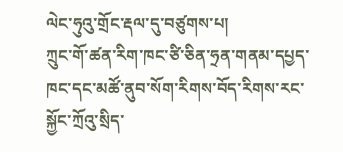ལེང་ཧུའུ་གྲོང་རྡལ་དུ་བཙུགས་པ།
ཀྲུང་གོ་ཚན་རིག་ཁང་ཙི་ཅིན་ཧྲན་གནམ་དཔྱད་ཁང་དང་མཚོ་ནུབ་སོག་རིགས་བོད་རིགས་རང་སྐྱོང་ཀྲོའུ་སྲིད་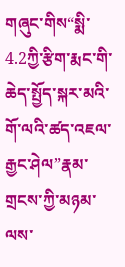གཞུང་གིས“སྨི་4.2ཀྱི་རྩིག་རྨང་གི་ཆེད་སྤྱོད་སྐར་མའི་གོ་ལའི་ཚད་འཇལ་རྒྱང་ཤེལ”རྣམ་གྲངས་ཀྱི་མཉམ་ལས་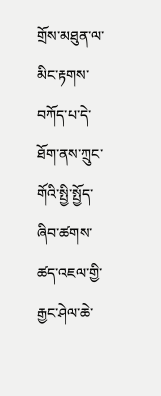གྲོས་མཐུན་ལ་མིང་རྟགས་བཀོད་པ་དེ་ཐོག་ནས་ཀྲུང་གོའི་སྤྱི་སྤྱོད་ཞིབ་ཚགས་ཚད་འཇལ་གྱི་རྒྱང་ཤེལ་ཆེ་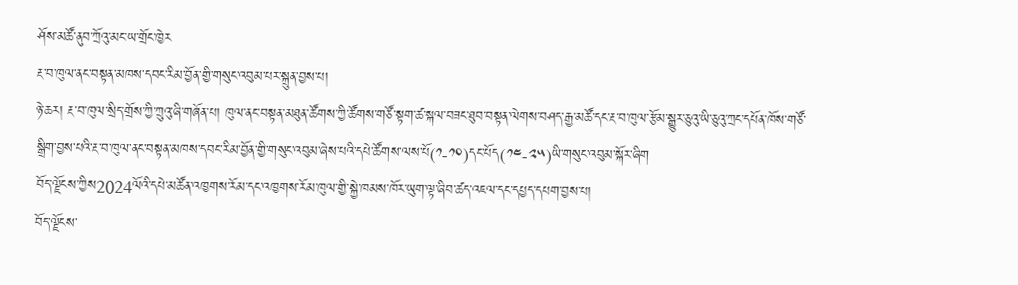ཤོས་མཚོ་ནུབ་ཀྲོའུ་མང་ཡ་གྲོང་ཁྱེར
རྔ་བ་ཁུལ་ནང་བསྟན་མཁས་དབང་རིམ་བྱོན་གྱི་གསུང་འབུམ་པར་སྐྲུན་བྱས་པ།
ཉེ་ཆར། རྔ་བ་ཁུལ་སྲིད་གྲོས་ཀྱི་ཀྲུའུ་ཞི་གཞོན་པ། ཁུལ་ནང་བསྟན་མཐུན་ཚོགས་ཀྱི་ཚོགས་གཙོ་སྟག་ཚ་སྐལ་བཟང་ཐུབ་བསྟན་ལེགས་བཤད་རྒྱ་མཚོ་དང་རྔ་བ་ཁུལ་རྩོམ་སྒྱུར་ཅུའུ་ཡི་ཅུའུ་ཀྲང་དཔོན་ཁོས་གཙོ་སྒྲིག་བྱས་པའི་རྔ་བ་ཁུལ་ནང་བསྟན་མཁས་དབང་རིམ་བྱོན་གྱི་གསུང་འབུམ་ཞེས་པའི་དཔེ་ཚོགས་ལས་པོ(༡-༡༠)དང་པོད(༡༤-༢༥)ཡི་གསུང་འབུམ་སྐོར་ཞིག
བོད་ལྗོངས་ཀྱིས2024ལོའི་དཔེ་མཚོན་འཁྱགས་རོམ་དང་འཁྱགས་རོམ་ཁུལ་གྱི་སྐྱེ་ཁམས་ཁོར་ཡུག་ལྟ་ཞིབ་ཚད་འཇལ་དང་དཔྱད་དཔག་བྱས་པ།
བོད་ལྗོངས་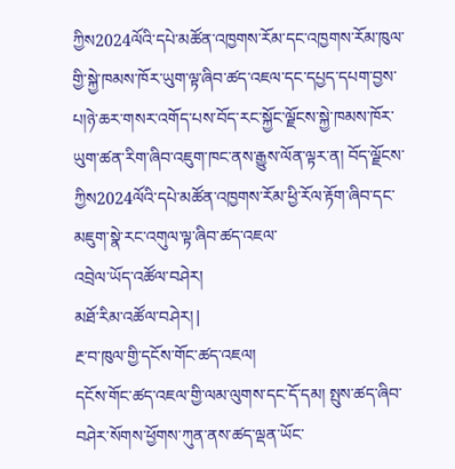ཀྱིས2024ལོའི་དཔེ་མཚོན་འཁྱགས་རོམ་དང་འཁྱགས་རོམ་ཁུལ་གྱི་སྐྱེ་ཁམས་ཁོར་ཡུག་ལྟ་ཞིབ་ཚད་འཇལ་དང་དཔྱད་དཔག་བྱས་པ།ཉེ་ཆར་གསར་འགོད་པས་བོད་རང་སྐྱོང་ལྗོངས་སྐྱེ་ཁམས་ཁོར་ཡུག་ཚན་རིག་ཞིབ་འཇུག་ཁང་ནས་རྒྱུས་ལོན་ལྟར་ན། བོད་ལྗོངས་ཀྱིས2024ལོའི་དཔེ་མཚོན་འཁྱགས་རོམ་ཕྱི་རོལ་རྟོག་ཞིབ་དང་མཇུག་སྣེ་རང་འགུལ་ལྟ་ཞིབ་ཚད་འཇལ་
འབྲེལ་ཡོད་འཚོལ་བཤེར།
མཐོ་རིམ་འཚོལ་བཤེར། |
རྔ་བ་ཁུལ་གྱི་དངོས་གོང་ཚད་འཇལ།
དངོས་གོང་ཚད་འཇལ་གྱི་ལམ་ལུགས་དང་དོ་དམ། སྤུས་ཚད་ཞིབ་བཤེར་སོགས་ཕྱོགས་ཀུན་ནས་ཚད་ལྡན་ཡོང་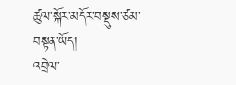ཚུལ་སྐོར་མདོར་བསྡུས་ཙམ་བསྟན་ཡོད།
འབྲེལ་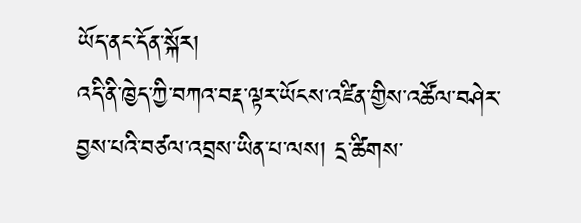ཡོད་ནང་དོན་སྐོར།
འདི་ནི་ཁྱེད་ཀྱི་བཀའ་བརྡ་ལྟར་ཡོངས་འཛིན་གྱིས་འཚོལ་བཤེར་བྱས་པའི་བཙལ་འབྲས་ཡིན་པ་ལས། དྲ་ཚིགས་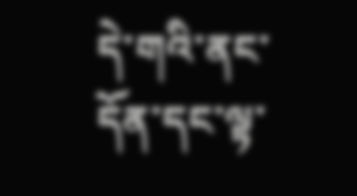དེ་གའི་ནང་དོན་དང་ལྟ་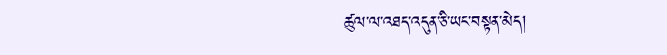ཚུལ་ལ་འཐད་འདུན་ཅི་ཡང་བསྟན་མེད།